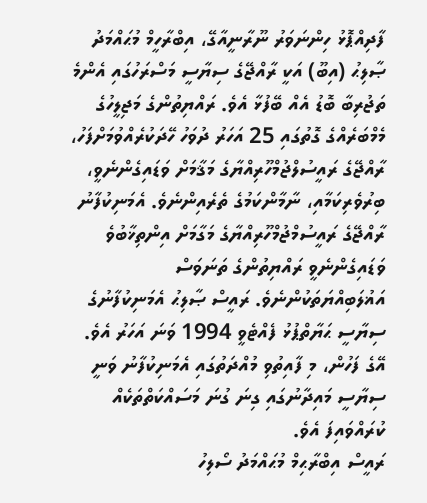ފާދިއްޕޮޅު ހިންނަވަރު ނޫރާނީއާގޭ، އިބްރާހީމް މުޙައްމަދު ޞާލިޙު (އިބޫ) އަކީ ރާއްޖޭގެ ސިޔާސީ މަސްރަހުގައި އެންމެ ތަޖުރިބާ ބޮޑު އެއް ބޭފުޅާ އެވެ. ރައްޔިތުންގެ މަޖިލީހުގެ މެމްބަރެއްގެ ގޮތުގައި 25 އަހަރު ދުވަހު ހޭދަކުރެއްވުމަށްފަހު، ރާއްޖޭގެ ރައީސުލްޖުމްހޫރިއްޔާގެ މަޤާމަށް ވަޑައިގެންނެވީ، ބިރުވެރިކަމާއި، ނާމާންކަމުގެ ތެރެއިންނެވެ. އެމަނިކުފާނު ރާއްޖޭގެ ރައީސުމްޖުމްހޫރިއްޔާގެ މަގާމަށް އިންތިޚާބުވެ ވަޑައިގެންނެވީ ރައްޔިތުންގެ ތަނަވަސް އަޣުލަބިއްޔަތަކުންނެވެ. ރައީސް ޞާލިޙު އެމަނިކުފާނުގެ ސިޔާސީ ޙަޔާތްޕުޅު ފެއްޓެވީ 1994 ވަނަ އަހަރު އެވެ. އޭގެ ފަހުން، މި ފާއިތުވި މުއްދަތުގައި އެމަނިކުފާނު ވަނީ ސިޔާސީ މައިދާނުގައި ގިނަ ގުނަ މަސައްކަތްތަކެއް ކުރައްވައިފަ އެވެ.
ރައީސް އިބްރާޙިމް މުޙައްމަދު ސޯލިހު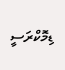ޑިމޮކްރަސީ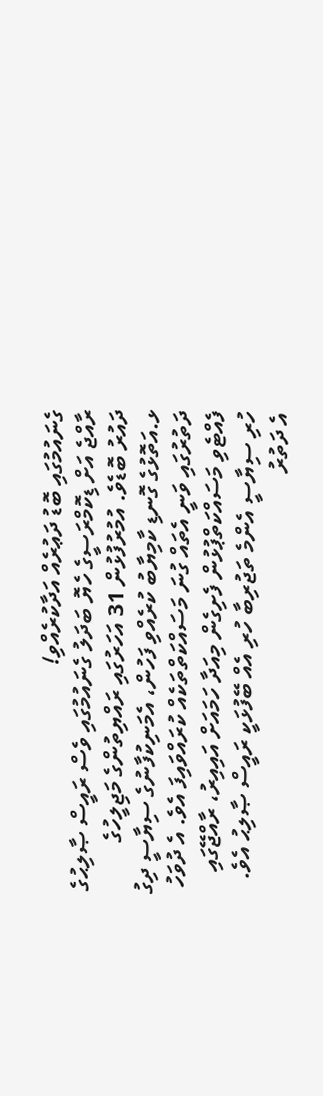ގެނައުމުގައި ބޮޑު ދަޢުރެއް އަދާކުރެއްވި!
ރާއްޖެ އަށް ޑިކޮމްރަސީގެ ހެޔޮ ބަދަލު ގެނައުމުގައި ވެސް ރައީސް ޞާލިޙުގެ ދައުރު ބޮޑެވެ. އުމުރުފުޅުން 31 އަހަރުގައި ރައްޔިތުންގެ މަޖިލީހުގެ ޅ.އަތޮޅުގެ ގޮނޑި ކާމިޔާބު ކުރެއްވި ފަހުން، އެމަނިކުފާނުގެ ސިޔާސީ ދިގު ދަތުރުގައި ވަނީ އެތައް ގުނަ މަސައްކަތްތަކެއް ކުރައްވައިފަ އެވެ. އެ ދުވަހު ފެއްޓެވި މަސައްކަތްޕުޅުން ފެށިގެން މިއަދާ ހަމައަށް އައިއިރު، ރާއްޖޭގައި ހުރި ސިޔާސީ އެންމެ ތަޖުރިބާ ހުރި އެއް ބޭފުޅަކީ ރައީސް ޞާލިޙު އެވެ. އެ ދަތުރު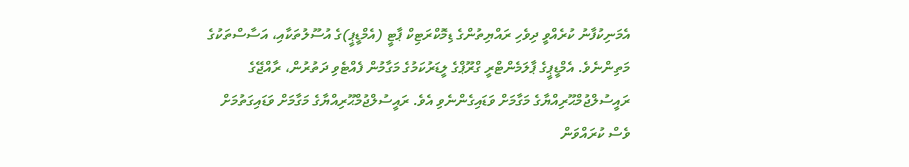އެމަނިކުފާނު ކުރެއްވީ ދިވެހި ރައްޔިތުންގެ ޑިމޮކްރަޓިކް ޕާޓީ (އެމްޑީޕީ)ގެ އުސޫލުތަކާއި، އަސާސްތަކުގެ މަތިންނެވެ. އެމްޑީޕީގެ ޕާލަމެންޓްރީ ގްރޫޕްގެ ލީޑަރުކަމުގެ މަގާމުން ފެއްޓެވި ދަތުރުން، ރާއްޖޭގެ ރައީސުލްޖުމްޙޫރިއްޔާގެ މަގާމަށް ވަޑައިގެންނެވި އެވެ. ރައީސުލްޖުމްޙޫރިއްޔާގެ މަގާމަށް ވަޑައިގަތުމަށް ވެސް ކުރައްވަން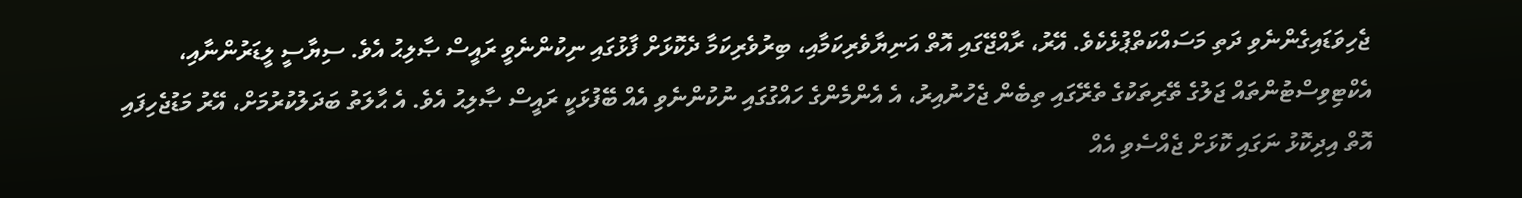ޖެހިވަޑައިގެންނެވި ދަތި މަސައްކަތްޕުޅެކެވެ. އޭރު، ރާއްޖޭގައި އޮތް އަނިޔާވެރިކަމާއި، ބިރުވެރިކަމާ ދެކޮޅަށް ފާޅުގައި ނިކުންނެވީ ރައީސް ޞާލިޙު އެވެ. ސިޔާސީ ލީޑަރުންނާއި، އެކްޓިވިސްޓުންތައް ޖަލުގެ ތޭރިތަކުގެ ތެރޭގައި ތިބެން ޖެހުނުއިރު، އެ އެންމެންގެ ހައްގުގައި ނުކުންނެވި އެއް ބޭފުޅަކީ ރައީސް ޞާލިޙު އެވެ. އެ ޙާލަތު ބަދަލުކުރުމަށް، އޭރު މަޑުޖެހިފައި އޮތް އިދިކޮޅު ނަގައި ކޮޅަށް ޖެއްސެވި އެއް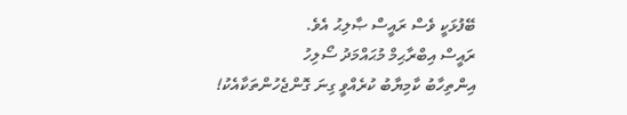ބޭފުޅަކީ ވެސް ރައީސް ޞާލިޙު އެވެ.
ރައީސް އިބްރާޙިމް މުޙައްމަދު ސޯލިހު
އިންތިހާބު ކާމިޔާބު ކުރެއްވީ ގިނަ ގޮންޖެހުންތަކާއެކު!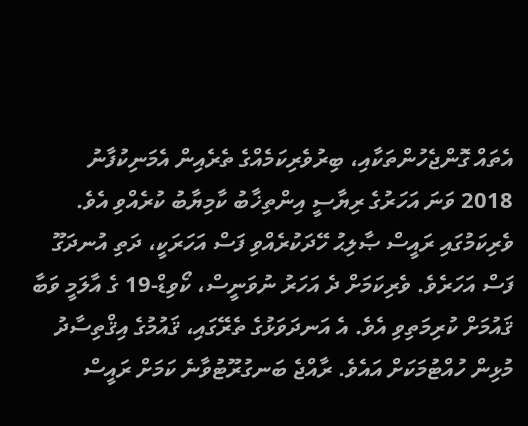އެތައް ގޮންޖެހުންތަކާއި، ބިރުވެރިކަމެއްގެ ތެރެއިން އެމަނިކުފާނު 2018 ވަނަ އަހަރުގެ ރިޔާސީ އިންތިޚާބު ކާމިޔާބު ކުރެއްވި އެވެ. ވެރިކަމުގައި ރައީސް ޞާލިޙު ހޭދަކުރެއްވި ފަސް އަހަރަކީ، ދަތި އުނދަގޫ ފަސް އަހަރެވެ. ވެރިކަމަށް ދެ އަހަރު ނުވަނީސް، ކޯވިޑް-19 ގެ އާލަމީ ވަބާ ޤައުމަށް ކުރިމަތިވި އެވެ. އެ އަނދަވަޅުގެ ތެރޭގައި، ޤައުމުގެ އިޤްތިސާދު މުޅިން ހުއްޓުމަކަށް އައެވެ. ރާއްޖެ ބަނގުރޫޓުވާނެ ކަމަށް ރައީސް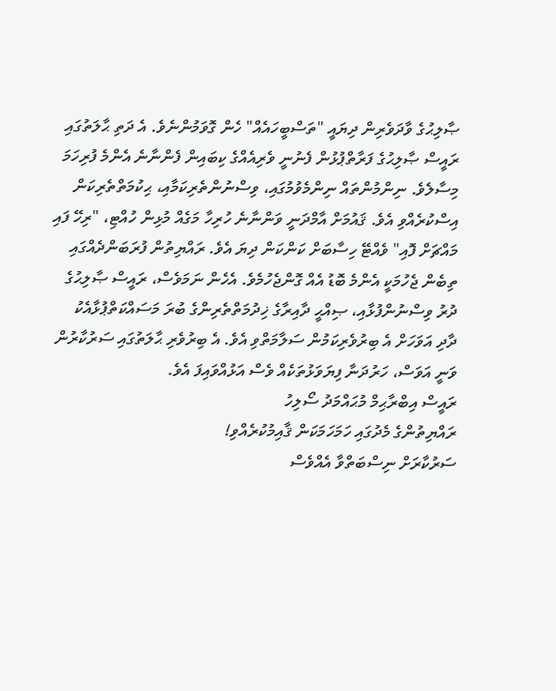ޞާލިޙުގެ ވާދަވެރިން ދިޔައީ "ތަސްބީހައެއް" ހެން ގޮވަމުންނެވެ. އެ ދަތި ޙާލަތުގައި ރައީސް ޞާލިޙުގެ ފަރާތްޕުޅުން ފެނުނީ ވެރިއެއްގެ ކިބައިން ފެންނާނެ އެންމެ ފުރިހަމަ މިސާލެވެ. ނިންމުންތައް ނިންމެވުމުގައި، ވިސްނުންތެރިކަމާއި، ޙިކުމަތްތެރިކަން އިސްކުރެއްވި އެވެ. ޤައުމަށް އާމްދަނީ ވަންނާނެ ހުރިހާ މަގެއް މުޅިން ހުއްޓި، "ރިހޭ ފައި މައްޗަށް ފޮއި" ވެއްޓޭ ހިސާބަށް ކަންކަން ދިޔަ އެވެ. ރައްޔިތުން ފުރަބަންދެއްގައި ތިބެން ޖެހުމަކީ އެންމެ ބޮޑު އެއް ގޮންޖެހުމެވެ. އެހެން ނަމަވެސް، ރައީސް ޞާލިޙުގެ ދުރު ވިސްނުންފުޅާއި، ޞިއްޙީ ދާއިރާގެ ޚިދުމަތްތެރިންގެ ބުރަ މަސައްކަތްޕުޅާއެކު ދާދި އަވަހަށް އެ ބިރުވެރިކަމުން ސަލާމަތްވި އެވެ. އެ ބިރުވެރި ޙާލަތުގައި ސަރުކާރުން ވަނީ އަވަސް، ހަރުދަނާ ފިޔަވަޅުތަކެއް ވެސް އަޅުއްވައިފަ އެވެ.
ރައީސް އިބްރާޙިމް މުޙައްމަދު ސޯލިހު
ރައްޔިތުންގެ މެދުގައި ހަމަހަމަކަން ޤާއިމުކުރެއްވި!
ސަރުކާރަށް ނިސްބަތްވާ އެއްވެސް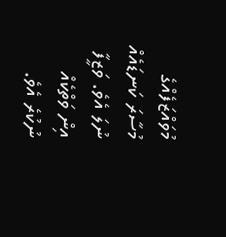މުވައްޒަފެއްގެ މުސާރަ ކަނޑައެއް ނުލަ އެވެ. ވަޒީފާ އިން ވަތްކެއް ނުކުރެ އެވެ.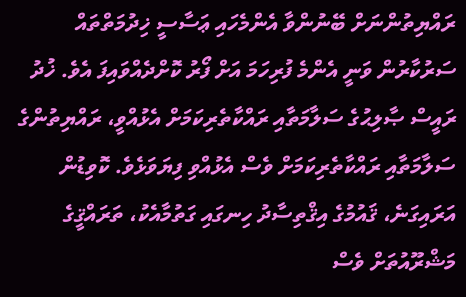ރައްޔިތުންނަށް ބޭނުންވާ އެންމެހައި ޢަސާސީ ޚިދުމަތްތައް ސަރުކާރުން ވަނީ އެންމެ ފުރިހަމަ އަށް ފޯރު ކޮށްދެއްވައިފަ އެވެ. ޚުދު ރައީސް ޞާލިޙުގެ ސަލާމަތާއި ރައްކާތެރިކަމަށް އެޅުއްވީ، ރައްޔިތުންގެ ސަލާމަތާއި ރައްކާތެރިކަމަށް ވެސް އެޅުއްވި ފިޔަވަޅެވެ. ކޮވިޑުން އަރައިގަނެ، ޤައުމުގެ އިޤްތިސާދު ހިނގައި ގަތުމާއެކު، ތަރައްޤީގެ މަޝްރޫއުތަށް ވެސް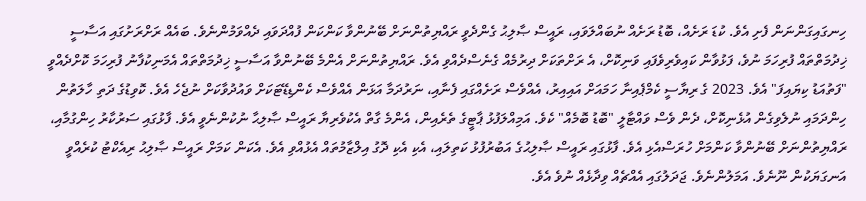ހިނގައިގަންނަން ފެށި އެވެ. ކުޑަ ރަށެއް، ބޮޑު ރަށެއް ނުބައްލަވައި، ރައީސް ޞާލިޙު ގެންދެވީ ރައްޔިތުންނަށް ބޭނުންވާ ކަންކަން ފުއްދަވައި ދެއްވަމުންނެވެ. ބައެއް ރަށްރަށުގައި އަސާސީ ޚިދުމަތްތައް ފުރިހަމަ ނުވެ، ފަޅުވާން ކައިވެރިވެފައި ވަނިކޮށް، އެ ރަށްތަކަށް ދިރުމެއް ގެނެސްދެއްވި އެވެ. ރައްޔިތުންނަށް އެންމެ ބޭނުންވާ އަސާސީ ޚިދުމަތްތައް އެމަނިކުފާނު ފުރިހަމަ ކޮށްދެއްވީ "ފަތުއަޑު ކިޔައިފަ" އެވެ. 2023 ގެ ރިޔާސީ ކެމްޕެއިނާ ހަމައަށް އައިއިރު، އެއްވެސް ރަށެއްގައި ފެނާއި، ނަރުދަމާ އަޅަން އެއްވެސް ކެންޑިޑޭޓަކަށް ވައުދުވާކަށް ނުޖެހެ އެވެ. ކޮވިޑުގެ ދަތި ހާލަތުން ހިންދަމައި ނުލެވިގެން އުޅެނިކޮށް، ދެން ވެސް ވައްޓާލީ "ބޮޑު ބޮމެއް" ކެވެ. އަމިއްލަފުޅު ޕާޓީގެ ތެރެއިން، އެންމެ ގާތް އެކުވެރިޔާ ރައީސް ޞާލިޙާ ނުކުންނެވީ އެވެ. ފާޅުގައި ސަރުކާރު ހިންގުމާއި، ރައްޔިތުންނަށް ބޭނުންވާ ކަންމަށް ހުރަސްއެޅި އެވެ. ފާޅުގައި ރައީސް ޞާލިޙުގެ އަބުރުފުޅު ކަތިލައި، އެކި އެކި ދޮގު އިލްޒާމުތައް އެޅުއްވި އެވެ. އެކަން ކަމަށް ރައީސް ޞާލިޙު ރިއެކްޓު ކުރެއްވީ އަނގަޔަކުން ނޫނެވެ. އަމަލުންނެވެ. ޖަދަލުގައި އެއްޗެއް ވިދާޅެއް ނުވެ އެވެ.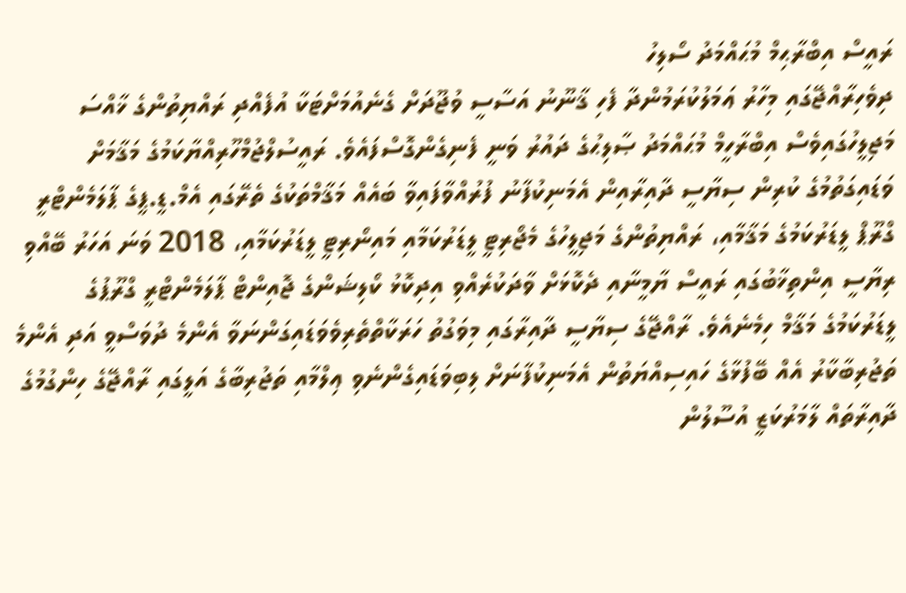ރައީސް އިބްރާޙިމް މުޙައްމަދު ސޯލިހު
ދިވެހިރާއްޖޭގައި މިހާރު ޢަމަލުކުރަމުންދާ ފެހި ޤާނޫނު އަސާސީ ވުޖޫދަށް ގެނެއުމަށްޓަކާ އުފެއްދި ރައްޔިތުންގެ ޚާއްސަ މަޖިލީހުގައިވެސް އިބްރާހީމް މުޙައްމަދު ޞާލިޙުގެ ދައުރު ވަނީ ފެނިގެންގޮސްފައެވެ. ރައީސުލްޖުމްހޫރިއްޔާކަމުގެ މަޤާމަށް ވަޑައިގަތުމުގެ ކުރިން ސިޔާސީ ދާއިރާއިން އެމަނިކުފާނު ފުރުއްވާފައިވާ ބައެއް މަޤާމްތަކުގެ ތެރޭގައި އެމް.ޑީ.ޕީގެ ޕާލަމެންޓްރީ ގްރޫޕް ލީޑަރުކަމުގެ މަޤާމާއި، ރައްޔިތުންގެ މަޖިލީހުގެ މެޖޯރިޓީ ލީޑަރުކަމާއި މައިނޯރިޓީ ލީޑަރުކަމާއި، 2018 ވަނަ އަހަރު ބޭއްވި ރިޔާސީ އިންތިޚާބުގައި ރައީސް ޔާމީނާއި ދެކޮޅަށް ވާދަކުރެއްވި އިދިކޮޅު ކޯލިޝަންގެ ޖޮއިންޓް ޕާލަމެންޓްރީ ގްރޫޕުގެ ލީޑަރުކަމުގެ މަޤާމް ހިމެނެއެވެ. ރާއްޖޭގެ ސިޔާސީ ދާއިރާގައި މިވަގުތު ހަރަކާތްތެރިވެވަޑައިގަންނަވާ އެންމެ ދުވަސްވީ އަދި އެންމެ ތަޖުރިބާކާރު އެއް ބޭފުޅާގެ ހައިސިއްޔަތުން އެމަނިކުފާނަށް ލިބިވަޑައިގެންނެވި ޢިލްމާއި ތަޖުރިބާގެ އަލީގައި ރާއްޖޭގެ ހިންގުމުގެ ދާއިރާތައް ލާމަރުކަޒީ އުސޫލުން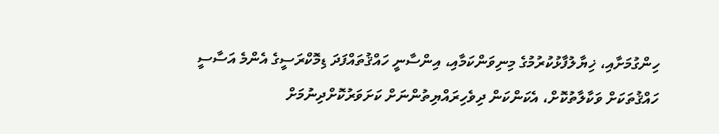ހިންގުމަށާއި، ޚިޔާލުފާޅުކުރުމުގެ މިނިވަންކަމާއި، އިންސާނީ ހައްޤުތައްފަދަ ޑިމޮކްރަސީގެ އެންމެ އަސާސީ ހައްޤުތަކަށް ވަކާލާތުކޮށް، އެކަންކަން ދިވެހިރައްޔިތުންނަށް ކަށަވަރުކޮށްދިނުމަށް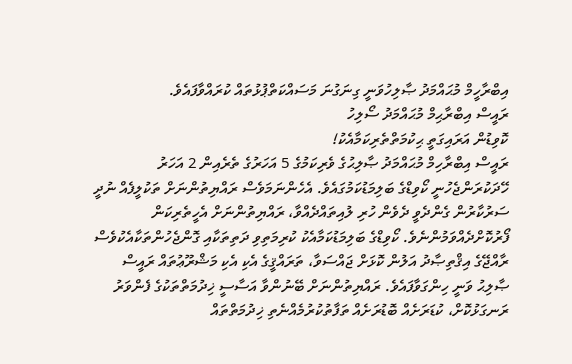އިބްރާހީމް މުޙައްމަދު ޞާލިހުވަނީ ގިނަގުނަ މަސައްކަތްޕުޅުތައް ކުރައްވާފައެވެ.
ރައީސް އިބްރާޙިމް މުޙައްމަދު ސޯލިހު
ކޮވިޑުން އަރައިގަތީ ޙިކުމަތްތެރިކަމާއެކު!
ރައީސް އިބްރާހިމް މުޙައްމަދު ޞާލިޙުގެ ވެރިކަމުގެ 5 އަހަރުގެ ތެރެއިން 2 އަހަރު ހޭދަކުރަންޖެހުނީ ކޯވިޑްގެ ބަލިމަޑުކަމުގައެވެ. އެހެންނަމަވެސް ރައްޔިތުންނަށް ތަކުލީފެއް ނުދީ ސަރުކާރުން ގެންދެވީ ދެވެން ހުރި ލުއިތައްދެއްވާ، ރައްޔިތުންނަށް އެހީތެރިކަން ފޯރުކޮށްދެއްވަމުންނެވެ. ކޯވިޑްގެ ބަލިމަޑުކަމާއެކު ކުރިމަތިވި ދަތިތަކާއި ގޮންޖެހުންތަކާއެކުވެސް ރާއްޖޭގެ އިޤްތިޞާދު އަލުން ކޮޅަށް ޖައްސަވާ، ތަރައްޤީގެ އެކި އެކި މަޝްރޫޢުތައް ރައީސް ޞާލިޙު ވަނީ ހިންގަވާފައެވެ. ރައްޔިތުންނަށް ބޭނުންވާ އަސާސީ ޚިދުމަތްތަކުގެ ފެންވަރު ރަނގަޅުކޮށް، ކުޑަރަށެއް ބޮޑުރަށެއް ތަފާތުކުރުމެއްނެތި ޚިދުމަތްތައް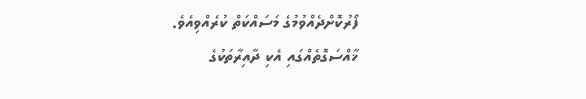ފޯރުކޮށްދެއްވުމުގެ މަސައްކަތް ކުރެއްވިއެވެ. ޚާއްސަގޮތެއްގައި އެކި ދާއިރާތަކުގެ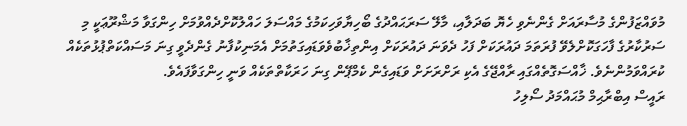މުވައްޒަފުންގެ މުސާރައަށް ގެންނެވި ހެޔޮ ބަދަލާއި، މާލޭ ސަރަޙައްދުގެ ބޯހިޔާވަހިކަމުގެ މައްސަލަ ހައްލުކޮށްދެއްވުމަށް ހިންގަވާ މަޝްރޫޢަކީ މި ސަރުކާރުގެ ފާހަގަކޮށްލެވޭ ފުރަތަމަ ދައުރަކަށް ފަހު ދެވަނަ ދައުރަކަށް އިންތިޚާބުވެވަޑައިގަތުމަށް އެމަނިކުފާނު ގެންދެވީ ގިނަ މަސައްކަތްޕުޅުތަކެއް ކުރައްވަމުންނެވެ. ޚާއްސަގޮތެއްގައި ރާއްޖޭގެ އެކި ރަށްރަށަށް ވަޑައިގެން ކެމްޕޭން ގިނަ ހަރަކާތްތަކެއް ވަނީ ހިންގަވާފައެވެ.
ރައީސް އިބްރާޙިމް މުޙައްމަދު ސޯލިހު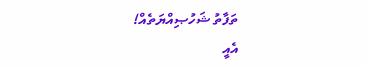ތަފާތު ޝަހުޞިއްޔަތެއް!
އެއީ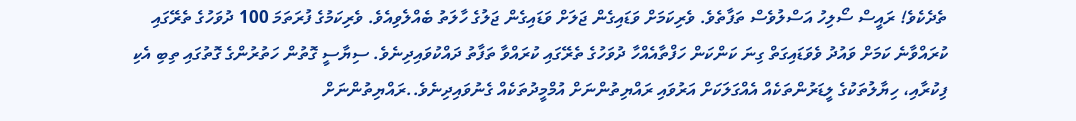ތެދެކެވެ! ރައީސް ސޯލިހު އަސްލުވެސް ތަފާތެވެ. ވެރިކަމަށް ވަޑައިގެން ޖަލަށް ވަޑައިގެން ޖަލުގެ ހާލަތު ބެއްލެވިއެވެ. ވެރިކަމުގެ ފުރަތަމަ 100 ދުވަހުގެ ތެރޭގައި ކުރައްވާނެ ކަމަށް ވައުދު ވެވަޑައިގަތް ގިނަ ކަންކަން ހަފްތާއެއްހާ ދުވަހުގެ ތެރޭގައި ކުރައްވާ ތަފާތު ދައްކުވައިދިނެވެ. ސިޔާސީ ގޮތުން ހަތުރުންގެ ގޮތުގައި ތިބި އެކި ފިކުރާއި، ހިޔާލުތަކުގެ ލީޑަރުންތަކެއް އެއްގަލަކަށް އަރުވައި ރައްޔިތުންނަށް އުމްމީދުތަކެއް ގެނުވައިދިނެވެ..ރައްޔިތުންނަށް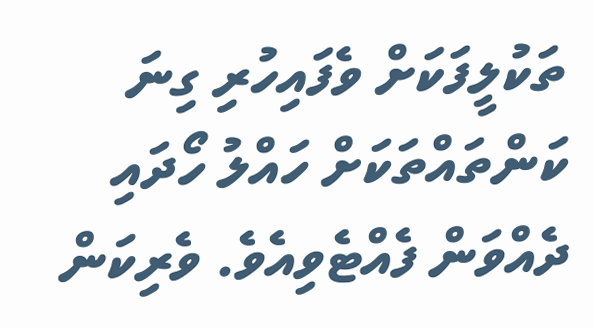ތަކުލީފަކަށް ވެފައިހުރި ގިނަ ކަންތައްތަކަށް ހައްލު ހޯދައި ދެއްވަން ފެއްޓެވިއެވެ. ވެރިކަން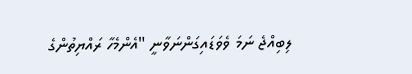ލިބިއްޖެ ނަމަ ވެވަޑައިގަންނަވާނީ "އެންމެހާ ރައްޔިތުންގެ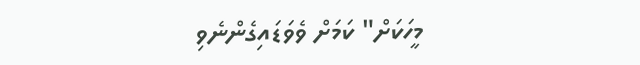މީހަކަށް" ކަމަށް ވެވަޑައިގެންނެވި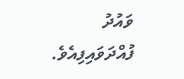ވައުދު ފުއްދަވައިފިއެވެ.